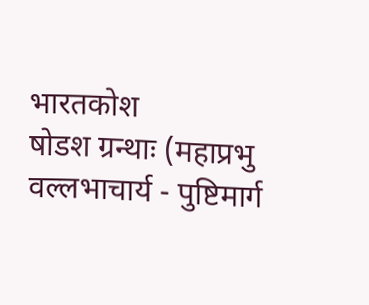भारतकोश
षोडश ग्रन्थाः (महाप्रभु वल्लभाचार्य - पुष्टिमार्ग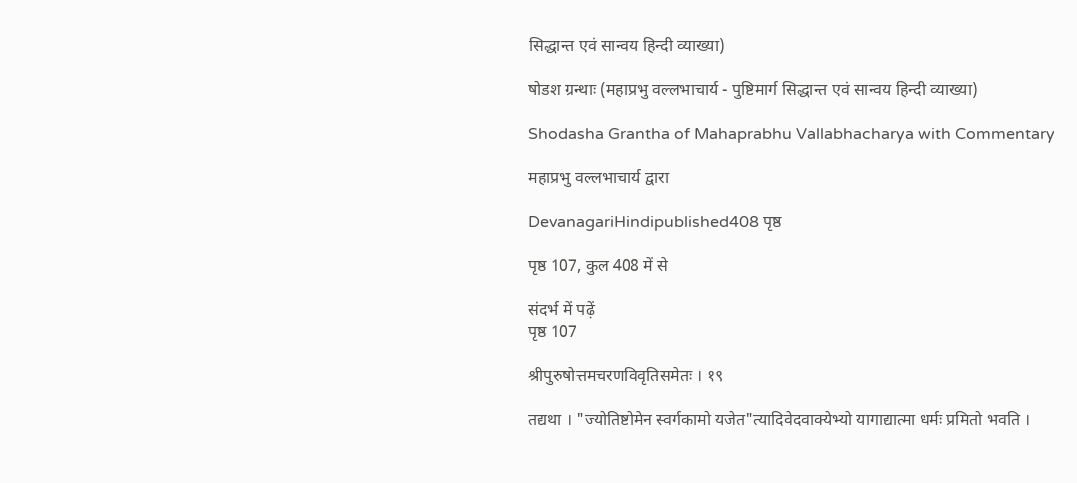सिद्धान्त एवं सान्वय हिन्दी व्याख्या)

षोडश ग्रन्थाः (महाप्रभु वल्लभाचार्य - पुष्टिमार्ग सिद्धान्त एवं सान्वय हिन्दी व्याख्या)

Shodasha Grantha of Mahaprabhu Vallabhacharya with Commentary

महाप्रभु वल्लभाचार्य द्वारा

DevanagariHindipublished408 पृष्ठ

पृष्ठ 107, कुल 408 में से

संदर्भ में पढ़ें
पृष्ठ 107

श्रीपुरुषोत्तमचरणविवृतिसमेतः । १९

तद्यथा । "ज्योतिष्टोमेन स्वर्गकामो यजेत"त्यादिवेदवाक्येभ्यो यागाद्यात्मा धर्मः प्रमितो भवति ।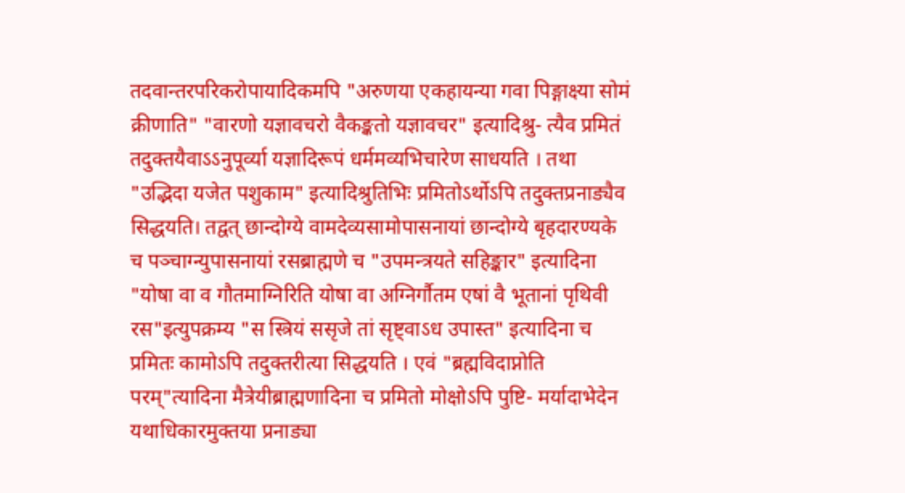तदवान्तरपरिकरोपायादिकमपि "अरुणया एकहायन्या गवा पिङ्गाक्ष्या सोमं क्रीणाति" "वारणो यज्ञावचरो वैकङ्कतो यज्ञावचर" इत्यादिश्रु- त्यैव प्रमितं तदुक्तयैवाऽऽनुपूर्व्या यज्ञादिरूपं धर्ममव्यभिचारेण साधयति । तथा "उद्भिदा यजेत पशुकाम" इत्यादिश्रुतिभिः प्रमितोऽर्थोऽपि तदुक्तप्रनाड्यैव सिद्धयति। तद्वत् छान्दोग्ये वामदेव्यसामोपासनायां छान्दोग्ये बृहदारण्यके च पञ्चाग्न्युपासनायां रसब्राह्मणे च "उपमन्त्रयते सहिङ्कार" इत्यादिना "योषा वा व गौतमाग्निरिति योषा वा अग्निर्गौतम एषां वै भूतानां पृथिवी रस"इत्युपक्रम्य "स स्त्रियं ससृजे तां सृष्ट्वाऽध उपास्त" इत्यादिना च प्रमितः कामोऽपि तदुक्तरीत्या सिद्धयति । एवं "ब्रह्मविदाप्नोति परम्"त्यादिना मैत्रेयीब्राह्मणादिना च प्रमितो मोक्षोऽपि पुष्टि- मर्यादाभेदेन यथाधिकारमुक्तया प्रनाड्या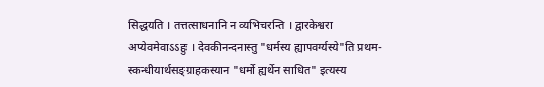सिद्धयति । तत्तत्साधनानि न व्यभिचरन्ति । द्वारकेश्वरा अप्येवमेवाऽऽहुः । देवकीनन्दनास्तु "धर्मस्य ह्यापवर्ग्यस्ये"ति प्रथम- स्कन्धीयार्थसङ्ग्राहकस्यान "धर्मो ह्यर्थेन साधित" इत्यस्य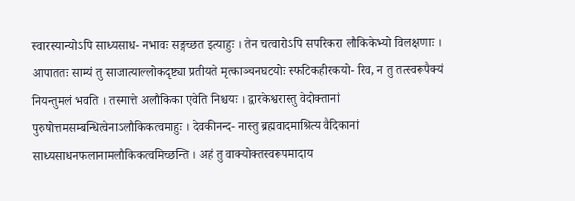स्वारस्यान्योऽपि साध्यसाध- नभावः सङ्गच्छत इत्याहुः । तेन चत्वारोऽपि सपरिकरा लौकिकेभ्यो विलक्षणाः । आपाततः साम्यं तु साजात्याल्लोकदृष्ट्या प्रतीयते मृत्काञ्चनघटयोः स्फटिकहीरकयो- रिव, न तु तत्स्वरूपैक्यं नियन्तुमलं भवति । तस्मात्ते अलौकिका एवेति निश्चयः । द्वारकेश्वरास्तु वेदोक्तानां पुरुषोत्तमसम्बन्धित्वेनाऽलौकिकत्वमाहुः । देवकीनन्द- नास्तु ब्रह्मवादमाश्रित्य वैदिकानां साध्यसाधनफलानामलौकिकत्वमिच्छन्ति । अहं तु वाक्योक्तस्वरूपमादाय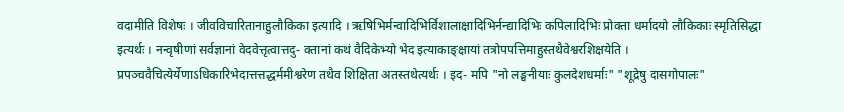वदामीति विशेषः । जीवविचारितानाहुलौकिका इत्यादि । ऋषिभिर्मन्वादिभिर्विशालाक्षादिभिर्नन्द्यादिभिः कपिलादिभिः प्रोक्ता धर्मादयो लौकिकाः स्मृतिसिद्धा इत्यर्थः । नन्वृषीणां सर्वज्ञानां वेदवेत्तृत्वात्तदु- क्तानां कथं वैदिकेभ्यो भेद इत्याकाङ्क्षायां तत्रोपपत्तिमाहुस्तथैवेश्वरशिक्षयेति । प्रपञ्चवैचित्येर्येणाऽधिकारिभेदात्तत्तद्धर्ममीश्वरेण तथैव शिक्षिता अतस्तथेत्यर्थः । इद- मपि "नो लङ्घनीयाः कुलदेशधर्माः" "शूद्रेषु दासगोपालः"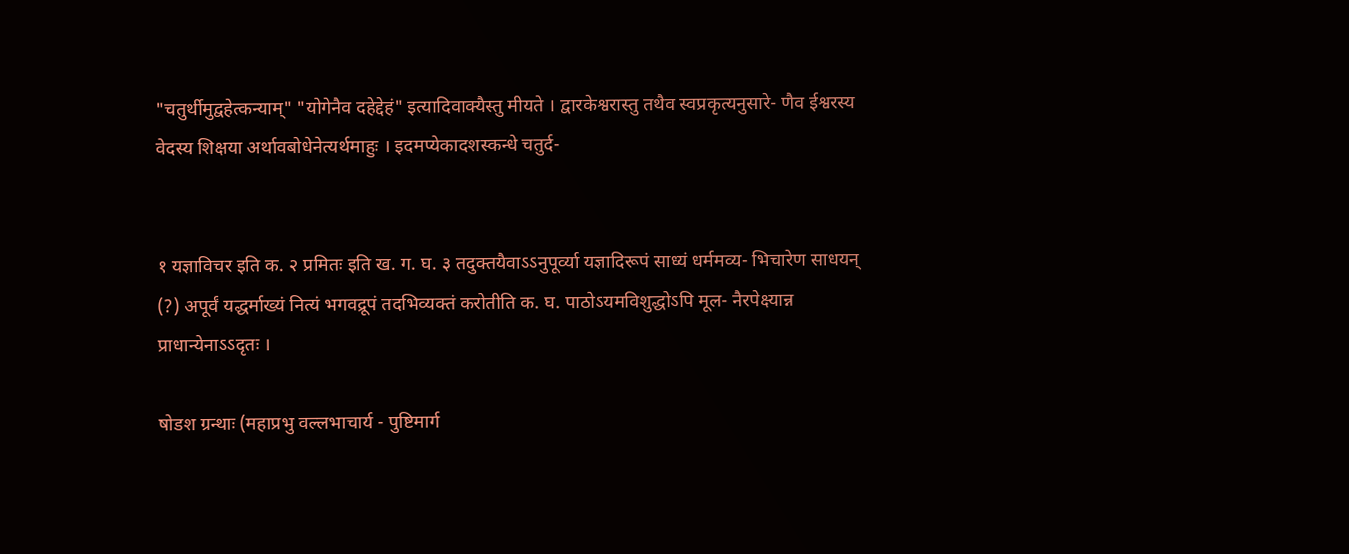"चतुर्थीमुद्वहेत्कन्याम्" "योगेनैव दहेद्देहं" इत्यादिवाक्यैस्तु मीयते । द्वारकेश्वरास्तु तथैव स्वप्रकृत्यनुसारे- णैव ईश्वरस्य वेदस्य शिक्षया अर्थावबोधेनेत्यर्थमाहुः । इदमप्येकादशस्कन्धे चतुर्द-


१ यज्ञाविचर इति क. २ प्रमितः इति ख. ग. घ. ३ तदुक्तयैवाऽऽनुपूर्व्या यज्ञादिरूपं साध्यं धर्ममव्य- भिचारेण साधयन् (?) अपूर्वं यद्धर्माख्यं नित्यं भगवद्रूपं तदभिव्यक्तं करोतीति क. घ. पाठोऽयमविशुद्धोऽपि मूल- नैरपेक्ष्यान्न प्राधान्येनाऽऽदृतः ।

षोडश ग्रन्थाः (महाप्रभु वल्लभाचार्य - पुष्टिमार्ग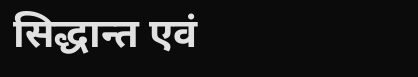सिद्धान्त एवं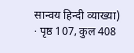सान्वय हिन्दी व्याख्या) · पृष्ठ 107, कुल 408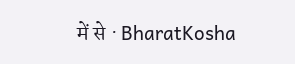में से · BharatKosha